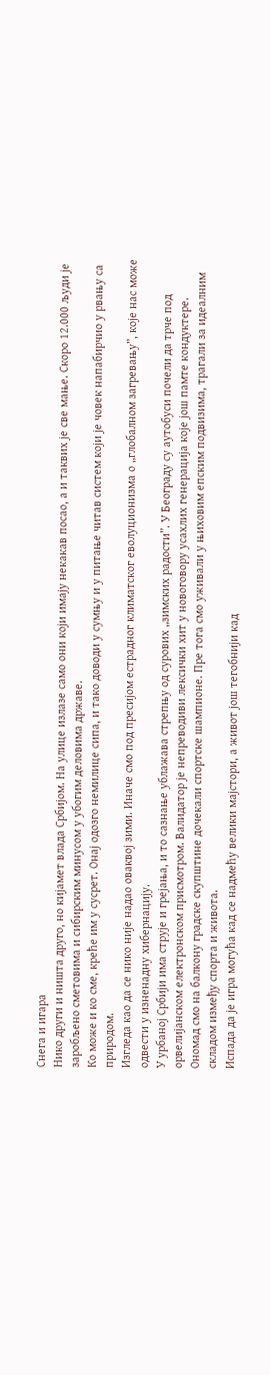Снега и игара
Нико други и ништа друго, но кијамет влада Србијом. На улице излазе само они који имају некакав посао, а и таквих је све мање. Скоро 12.000 људи је заробљено сметовима и сибирским минусом у убогим деловима државе.
Ко може и ко сме, креће им у сусрет. Онај одозго немилице сипа, и тако доводи у сумњу и у питање читав систем који је човек напабирчио у рвању са природом.
Изгледа као да се нико није надао оваквој зими. Иначе смо под пресијом естрадног климатског еволуционизма о „глобалном загревању”, које нас може одвести у изненадну хибернацију.
У урбаној Србији има струје и грејања, и то сазнање ублажава стрепњу од сурових „зимских радости”. У Београду су аутобуси почели да трче под орвелијанском електронском присмотром. Валидатор је непреводиви лексички хит у новоговору усахлих генерација које још памте кондуктере.
Ономад смо на балкону градске скупштине дочекали спортске шампионе. Пре тога смо уживали у њиховим епским подвизима, трагали за идеалним складом између спорта и живота.
Испада да је игра могућа кад се надмећу велики мајстори, а живот још тегобнији кад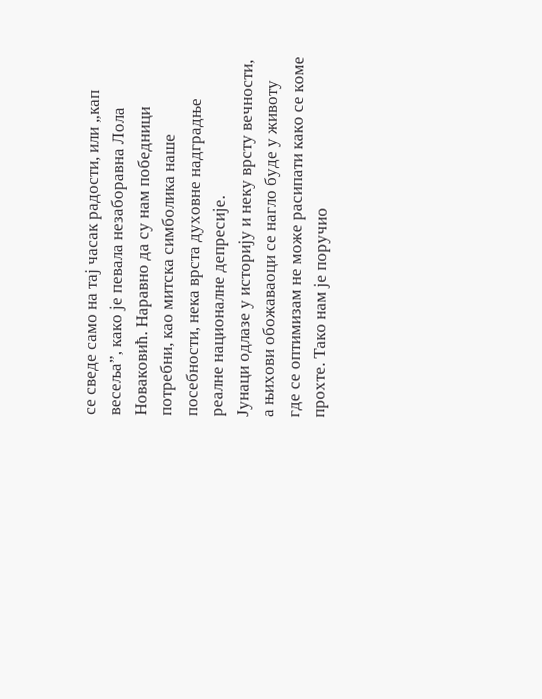се сведе само на тај часак радости, или „кап весеља”, како је певала незаборавна Лола Новаковић. Наравно да су нам победници потребни, као митска симболика наше посебности, нека врста духовне надградње реалне националне депресије.
Јунаци одлазе у историју и неку врсту вечности, а њихови обожаваоци се нагло буде у животу где се оптимизам не може расипати како се коме прохте. Тако нам је поручио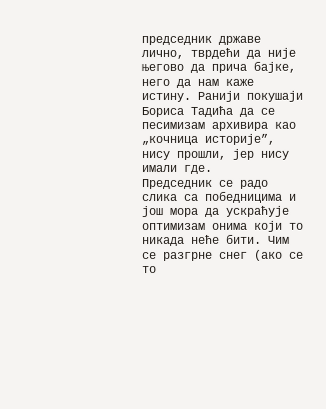председник државе лично, тврдећи да није његово да прича бајке, него да нам каже истину. Ранији покушаји Бориса Тадића да се песимизам архивира као „кочница историје”, нису прошли, јер нису имали где.
Председник се радо слика са победницима и још мора да ускраћује оптимизам онима који то никада неће бити. Чим се разгрне снег (ако се то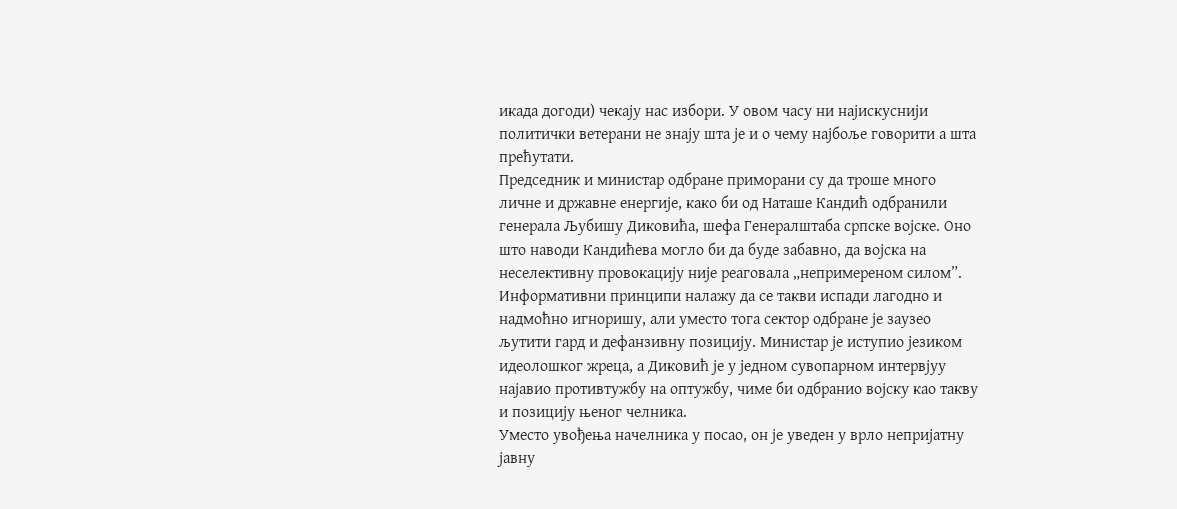икада догоди) чекају нас избори. У овом часу ни најискуснији политички ветерани не знају шта је и о чему најбоље говорити а шта прећутати.
Председник и министар одбране приморани су да троше много личне и државне енергије, како би од Наташе Кандић одбранили генерала Љубишу Диковића, шефа Генералштаба српске војске. Оно што наводи Кандићева могло би да буде забавно, да војска на неселективну провокацију није реаговала „непримереном силом”.
Информативни принципи налажу да се такви испади лагодно и надмоћно игноришу, али уместо тога сектор одбране је заузео љутити гард и дефанзивну позицију. Министар је иступио језиком идеолошког жреца, а Диковић је у једном сувопарном интервјуу најавио противтужбу на оптужбу, чиме би одбранио војску као такву и позицију њеног челника.
Уместо увођења начелника у посао, он је уведен у врло непријатну јавну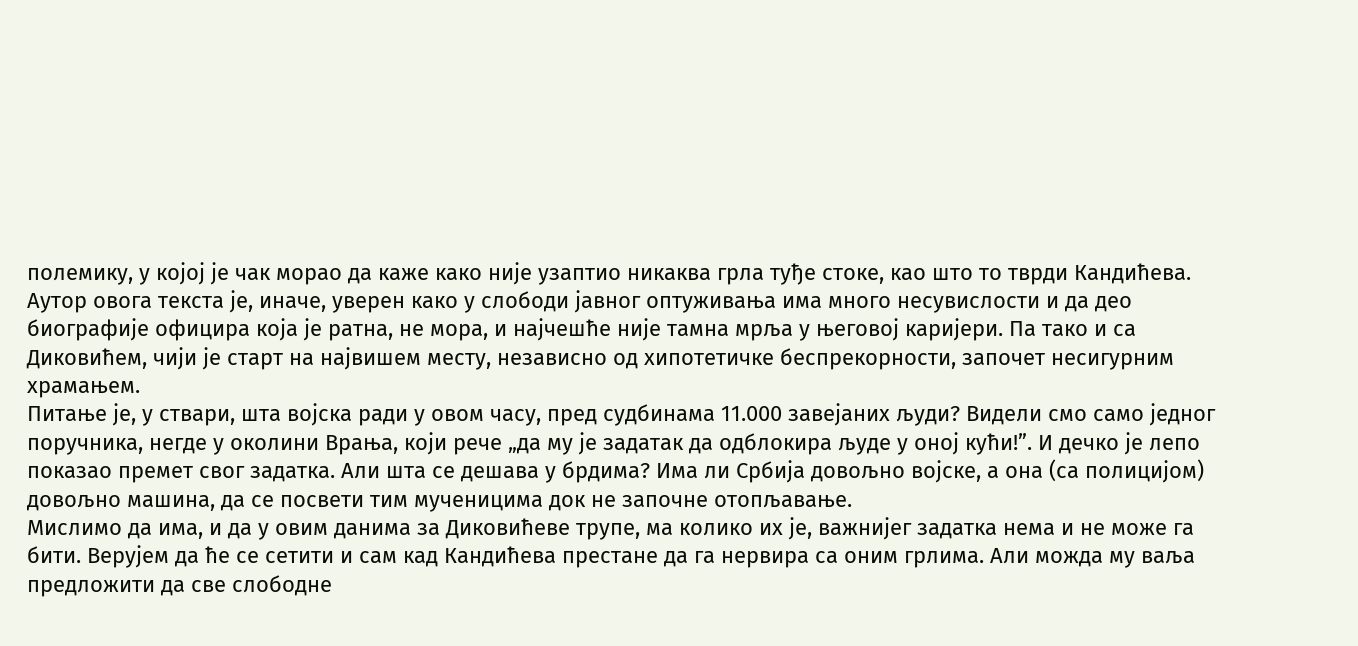полемику, у којој је чак морао да каже како није узаптио никаква грла туђе стоке, као што то тврди Кандићева.
Аутор овога текста је, иначе, уверен како у слободи јавног оптуживања има много несувислости и да део биографије официра која је ратна, не мора, и најчешће није тамна мрља у његовој каријери. Па тако и са Диковићем, чији је старт на највишем месту, независно од хипотетичке беспрекорности, започет несигурним храмањем.
Питање је, у ствари, шта војска ради у овом часу, пред судбинама 11.000 завејаних људи? Видели смо само једног поручника, негде у околини Врања, који рече „да му је задатак да одблокира људе у оној кући!”. И дечко је лепо показао премет свог задатка. Али шта се дешава у брдима? Има ли Србија довољно војске, а она (са полицијом) довољно машина, да се посвети тим мученицима док не започне отопљавање.
Мислимо да има, и да у овим данима за Диковићеве трупе, ма колико их је, важнијег задатка нема и не може га бити. Верујем да ће се сетити и сам кад Кандићева престане да га нервира са оним грлима. Али можда му ваља предложити да све слободне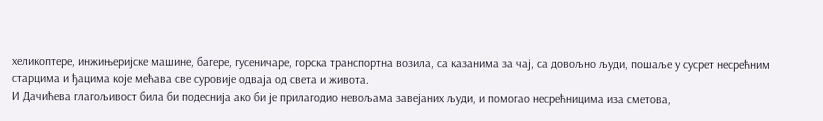хеликоптере, инжињеријске машине, багере, гусеничаре, горска транспортна возила, са казанима за чај, са довољно људи, пошаље у сусрет несрећним старцима и ђацима које мећава све суровије одваја од света и живота.
И Дачићева глагољивост била би подеснија ако би је прилагодио невољама завејаних људи, и помогао несрећницима иза сметова,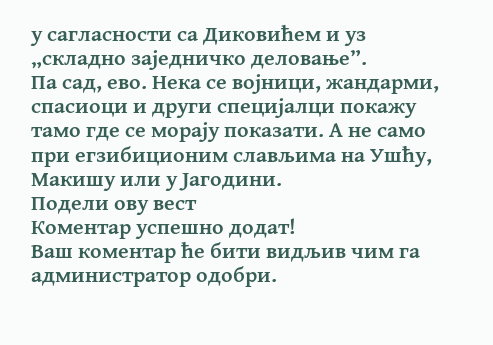у сагласности са Диковићем и уз „складно заједничко деловање”.
Па сад, ево. Нека се војници, жандарми, спасиоци и други специјалци покажу тамо где се морају показати. А не само при егзибиционим слављима на Ушћу, Макишу или у Јагодини.
Подели ову вест
Комeнтар успeшно додат!
Ваш комeнтар ћe бити видљив чим га администратор одобри.